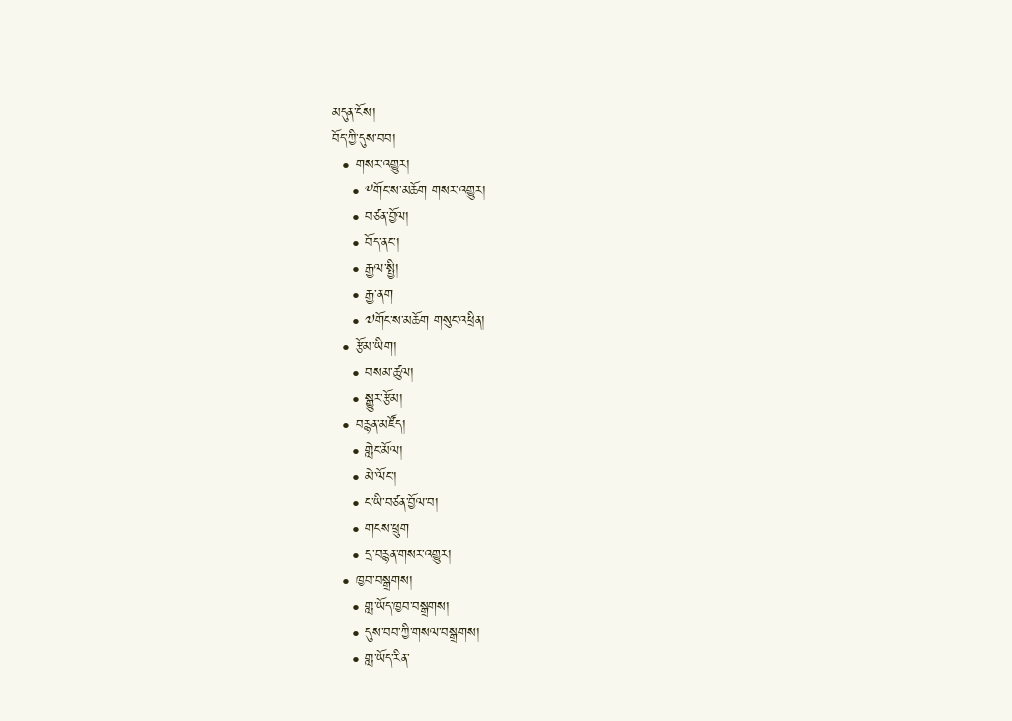མདུན་ངོས།
བོད་ཀྱི་དུས་བབ།
  • གསར་འགྱུར།
    • ༸གོང་ས་མཆོག གསར་འགྱུར།
    • བཙན་བྱོལ།
    • བོད་ནང་།
    • རྒྱལ་སྤྱི།
    • རྒྱ་ནག
    • ༧གོང་ས་མཆོག གསུང་འཕྲིན།
  • རྩོམ་ཡིག།
    • བསམ་ཚུལ།
    • སྒྱུར་རྩོམ།
  • བརྙན་མཛོད།
    • གླེང་མོལ།
    • མེ་ལོང་།
    • ང་ཡི་བཙན་བྱོལ་བ།
    • གངས་ཕྲུག
    • དྲ་བརྙན་གསར་འགྱུར།
  • ཁྱབ་བསྒྲགས།
    • གླ་ཡོད་ཁྱབ་བསྒྲགས།
    • དུས་བབ་ཀྱི་གསལ་བསྒྲགས།
    • གླ་ཡོད་རིན་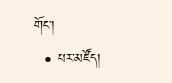གོང་།
  • པར་མཛོད།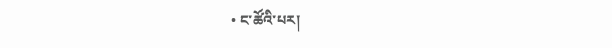• ང་ཚོའི་པར།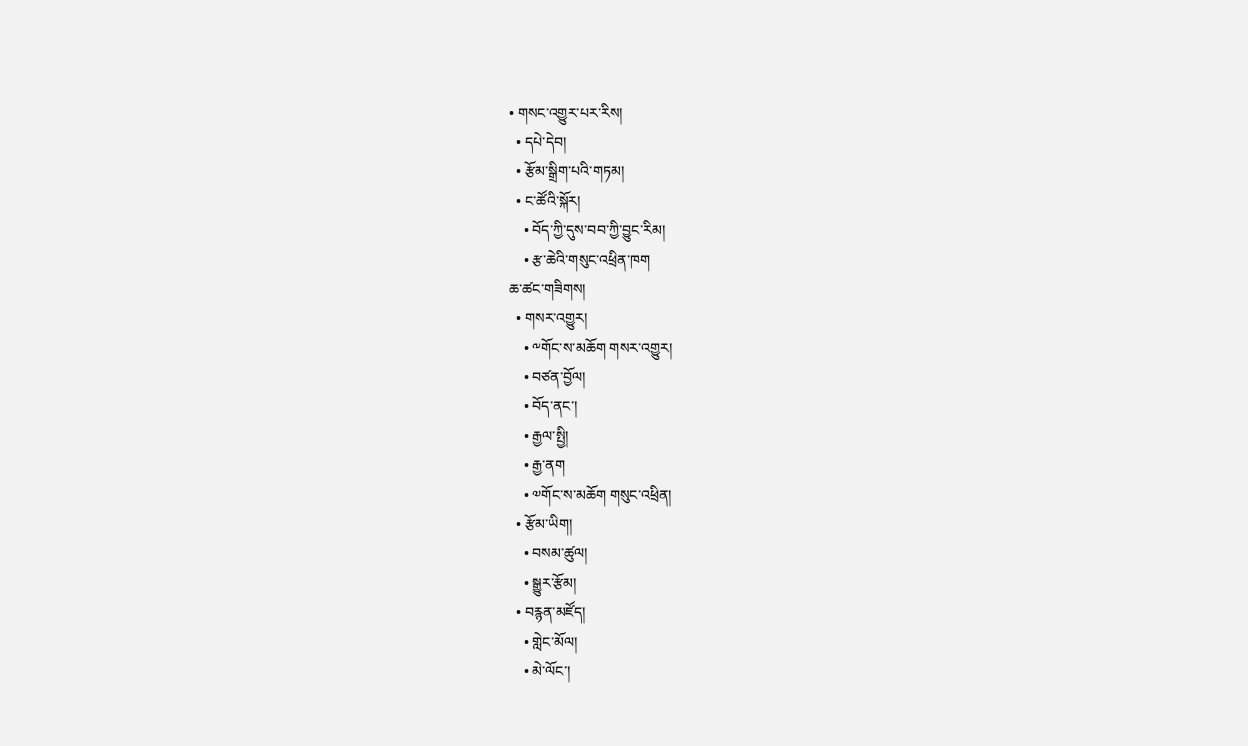• གསང་འགྱུར་པར་རིས།
  • དཔེ་དེབ།
  • རྩོམ་སྒྲིག་པའི་གཏམ།
  • ང་ཚོའི་སྐོར།
    • བོད་ཀྱི་དུས་བབ་ཀྱི་བྱུང་རིམ།
    • རྩ་ཆེའི་གསུང་འཕྲིན་ཁག
ཆ་ཚང་གཟིགས།
  • གསར་འགྱུར།
    • ༸གོང་ས་མཆོག གསར་འགྱུར།
    • བཙན་བྱོལ།
    • བོད་ནང་།
    • རྒྱལ་སྤྱི།
    • རྒྱ་ནག
    • ༧གོང་ས་མཆོག གསུང་འཕྲིན།
  • རྩོམ་ཡིག།
    • བསམ་ཚུལ།
    • སྒྱུར་རྩོམ།
  • བརྙན་མཛོད།
    • གླེང་མོལ།
    • མེ་ལོང་།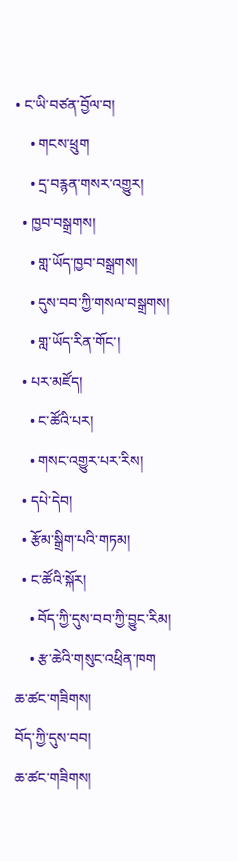• ང་ཡི་བཙན་བྱོལ་བ།
    • གངས་ཕྲུག
    • དྲ་བརྙན་གསར་འགྱུར།
  • ཁྱབ་བསྒྲགས།
    • གླ་ཡོད་ཁྱབ་བསྒྲགས།
    • དུས་བབ་ཀྱི་གསལ་བསྒྲགས།
    • གླ་ཡོད་རིན་གོང་།
  • པར་མཛོད།
    • ང་ཚོའི་པར།
    • གསང་འགྱུར་པར་རིས།
  • དཔེ་དེབ།
  • རྩོམ་སྒྲིག་པའི་གཏམ།
  • ང་ཚོའི་སྐོར།
    • བོད་ཀྱི་དུས་བབ་ཀྱི་བྱུང་རིམ།
    • རྩ་ཆེའི་གསུང་འཕྲིན་ཁག
ཆ་ཚང་གཟིགས།
བོད་ཀྱི་དུས་བབ།
ཆ་ཚང་གཟིགས།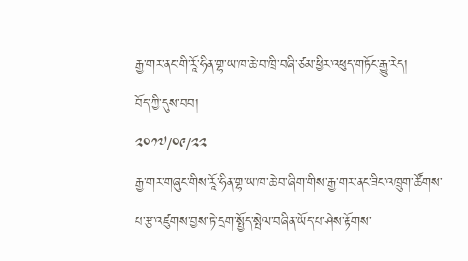རྒྱ་གར་ནང་གི་རཱོ་ཧིན་གྷ་ཡ་ཁ་ཆེ་བ་ཁྲི་བཞི་ཙམ་ཕྱིར་འཕུད་གཏོང་རྒྱུ་རེད།
བོད་ཀྱི་དུས་བབ།
༢༠༡༧/༠༩/༢༢
རྒྱ་གར་གཞུང་གིས་རཱོ་ཧིན་གྷ་ཡ་ཁ་ཆེ་བ་ཞིག་གིས་རྒྱ་གར་ནང་ཟིང་འཁྲུག་ཚོགས་པ་རྩ་འཛུགས་བྱས་ཏེ་དྲག་སྤྱོད་སྤེལ་བཞིན་ཡོད་པ་ཤེས་རྟོགས་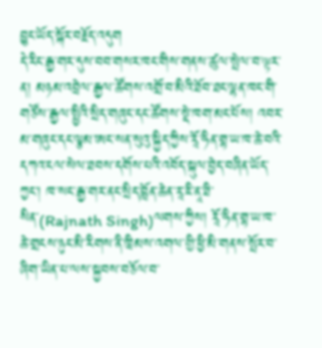བྱུང་ཡོད་སྐོར་བརྗོད་འདུག
དེ་རིང་རྒྱ་གར་དུས་བབ་གསར་ཁང་གིས་གནས་ཚུལ་སྤེལ་བ་ལྟར་ན། མཉམ་འབྲེལ་རྒྱལ་ཚོགས་འགྲོ་བ་མིའི་ཐོབ་ཐང་ལྷན་ཁང་གི་གཙོས་རྒྱལ་སྤྱིའི་སྲིད་གཞུང་དང་ཚོགས་སྡེ་ཁག་མང་པོས། འབར་མ་གཞུང་དང་ལྕམ་ཨང་སན་སུའུ་སྐྱིད་ཀྱིས་རཱོ་ཧིན་གྷ་ཡ་ཁ་ཆེ་བའི་དཀའ་ངལ་སེལ་ཐབས་དགོས་པའི་འབོད་སྐུལ་བྱེད་བཞིན་ཡོད་ཀྱང་། ཁ་སང་རྒྱ་གར་ནང་སྲིད་བློན་ཆེན་རཱ་ཇི་ནཱ་ཐི་སིན་(Rajnath Singh)ལགས་ཀྱིས། རཱོ་ཧིན་གྷ་ཡ་ཁ་ཆེ་གྲངས་ཉུང་མི་རིགས་ནི་ཁྲིམས་འགལ་གྱི་ཕྱི་མི་གནས་སྤོར་བ་ཞིག་ཡིན་པ་ལས་སྐྱབས་བཅོལ་བ་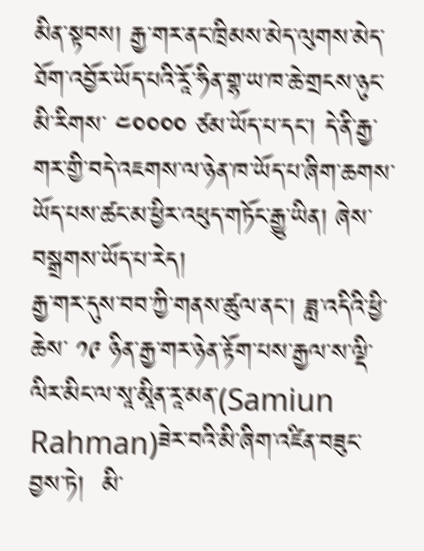མིན་སྟབས། རྒྱ་གར་ནང་ཁྲིམས་མེད་ལུགས་མེད་ཐོག་འབྱོར་ཡོད་པའི་རཱོ་ཧིན་གྷ་ཡ་ཁ་ཆེ་གྲངས་ཉུང་མི་རིགས་ ༤༠༠༠༠ ཙམ་ཡོད་པ་དང་། དེ་ནི་རྒྱ་གར་གྱི་བདེ་འཇགས་ལ་ཉེན་ཁ་ཡོད་པ་ཞིག་ཆགས་ཡོད་པས་ཚང་མ་ཕྱིར་འཕུད་གཏོང་རྒྱུ་ཡིན། ཞེས་བསྒྲགས་ཡོད་པ་རེད།
རྒྱ་གར་དུས་བབ་ཀྱི་གནས་ཚུལ་ནང་། ཟླ་འདིའི་ཕྱི་ཆེས་ ༡༩ ཉིན་རྒྱ་གར་ཉེན་རྟོག་པས་རྒྱལ་ས་ལྡི་ལིར་མིང་ལ་སཱ་མཱིན་རཱ་མན་(Samiun Rahman)ཟེར་བའི་མི་ཞིག་འཛིན་བཟུང་བྱས་ཏེ།  མི་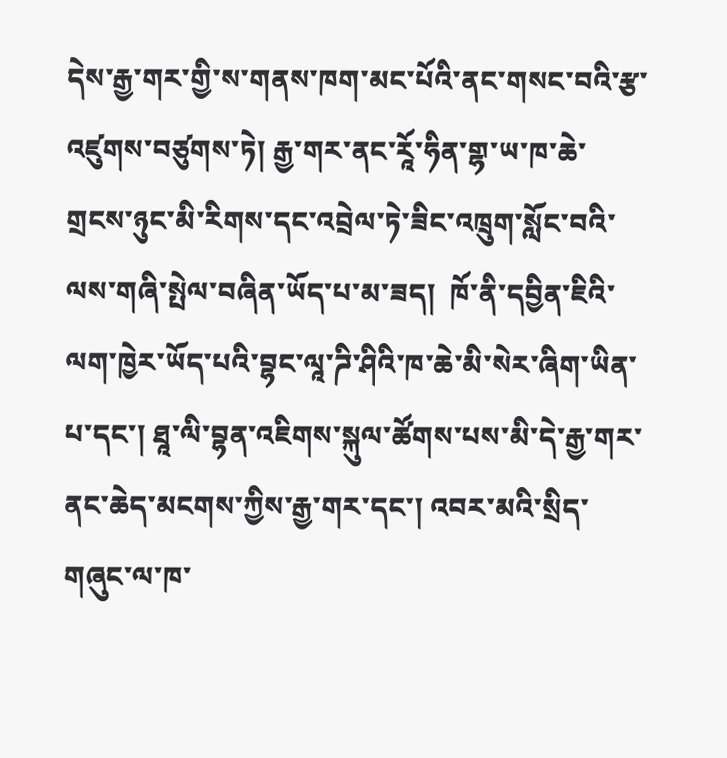དེས་རྒྱ་གར་གྱི་ས་གནས་ཁག་མང་པོའི་ནང་གསང་བའི་རྩ་འཛུགས་བཙུགས་ཏེ། རྒྱ་གར་ནང་རཱོ་ཧིན་གྷ་ཡ་ཁ་ཆེ་གྲངས་ཉུང་མི་རིགས་དང་འབྲེལ་ཏེ་ཟིང་འཁྲུག་སློང་བའི་ལས་གཞི་སྤེལ་བཞིན་ཡོད་པ་མ་ཟད།  ཁོ་ནི་དབྱིན་ཇིའི་ལག་ཁྱེར་ཡོད་པའི་བྷང་ལཱ་ཌི་ཤིའི་ཁ་ཆེ་མི་སེར་ཞིག་ཡིན་པ་དང་། ཐཱ་ལི་བྷན་འཇིགས་སྐུལ་ཚོགས་པས་མི་དེ་རྒྱ་གར་ནང་ཆེད་མངགས་ཀྱིས་རྒྱ་གར་དང་། འབར་མའི་སྲིད་གཞུང་ལ་ཁ་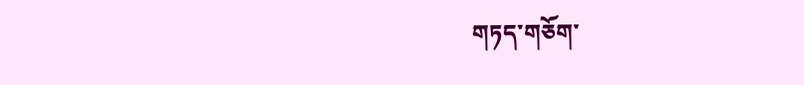གཏད་གཅོག་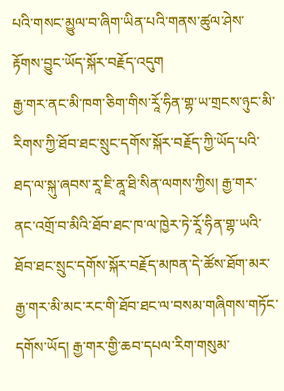པའི་གསང་མྱུལ་བ་ཞིག་ཡིན་པའི་གནས་ཚུལ་ཤེས་རྟོགས་བྱུང་ཡོད་སྐོར་བརྗོད་འདུག
རྒྱ་གར་ནང་མི་ཁག་ཅིག་གིས་རཱོ་ཧིན་གྷ་ཡ་གྲངས་ཉུང་མི་རིགས་ཀྱི་ཐོབ་ཐང་སྲུང་དགོས་སྐོར་བརྗོད་ཀྱི་ཡོད་པའི་ཐད་ལ་སྐུ་ཞབས་རཱ་ཇི་ནཱ་ཐི་སིན་ལགས་ཀྱིས། རྒྱ་གར་ནང་འགྲོ་བ་མིའི་ཐོབ་ཐང་ཁ་ལ་ཁྱེར་ཏེ་རཱོ་ཧིན་གྷ་ཡའི་ཐོབ་ཐང་སྲུང་དགོས་སྐོར་བརྗོད་མཁན་དེ་ཚོས་ཐོག་མར་རྒྱ་གར་མི་མང་རང་གི་ཐོབ་ཐང་ལ་བསམ་གཞིགས་གཏོང་དགོས་ཡོད། རྒྱ་གར་གྱི་ཆབ་དཔལ་རིག་གསུམ་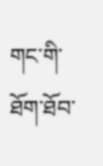གང་གི་ཐོག་ཐོབ་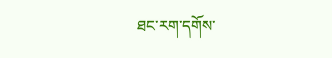ཐང་རག་དགོས་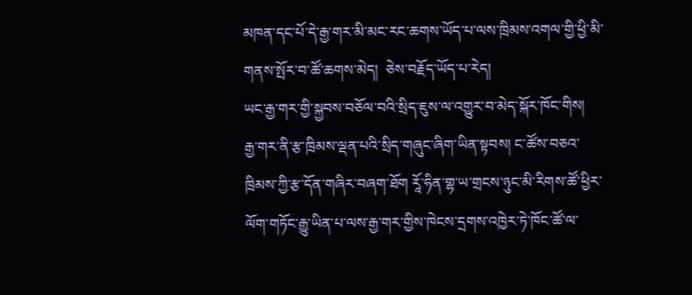མཁན་དང་པོ་དེ་རྒྱ་གར་མི་མང་རང་ཆགས་ཡོད་པ་ལས་ཁྲིམས་འགལ་གྱི་ཕྱི་མི་གནས་སྤོར་བ་ཚོ་ཆགས་མེད།  ཅེས་བརྗོད་ཡོད་པ་རེད།
ཡང་རྒྱ་གར་གྱི་སྐྱབས་བཅོལ་བའི་སྲིད་ཇུས་ལ་འགྱུར་བ་མེད་སྐོར་ཁོང་གིས།  རྒྱ་གར་ནི་རྩ་ཁྲིམས་ལྡན་པའི་སྲིད་གཞུང་ཞིག་ཡིན་སྟབས། ང་ཚོས་བཅའ་ཁྲིམས་ཀྱི་རྩ་དོན་གཞིར་བཞག་ཐོག རཱོ་ཧིན་གྷ་ཡ་གྲངས་ཉུང་མི་རིགས་ཚོ་ཕྱིར་ལོག་གཏོང་རྒྱུ་ཡིན་པ་ལས་རྒྱ་གར་གྱིས་ཁེངས་དྲགས་འཁྱེར་ཏེ་ཁོང་ཚོ་ལ་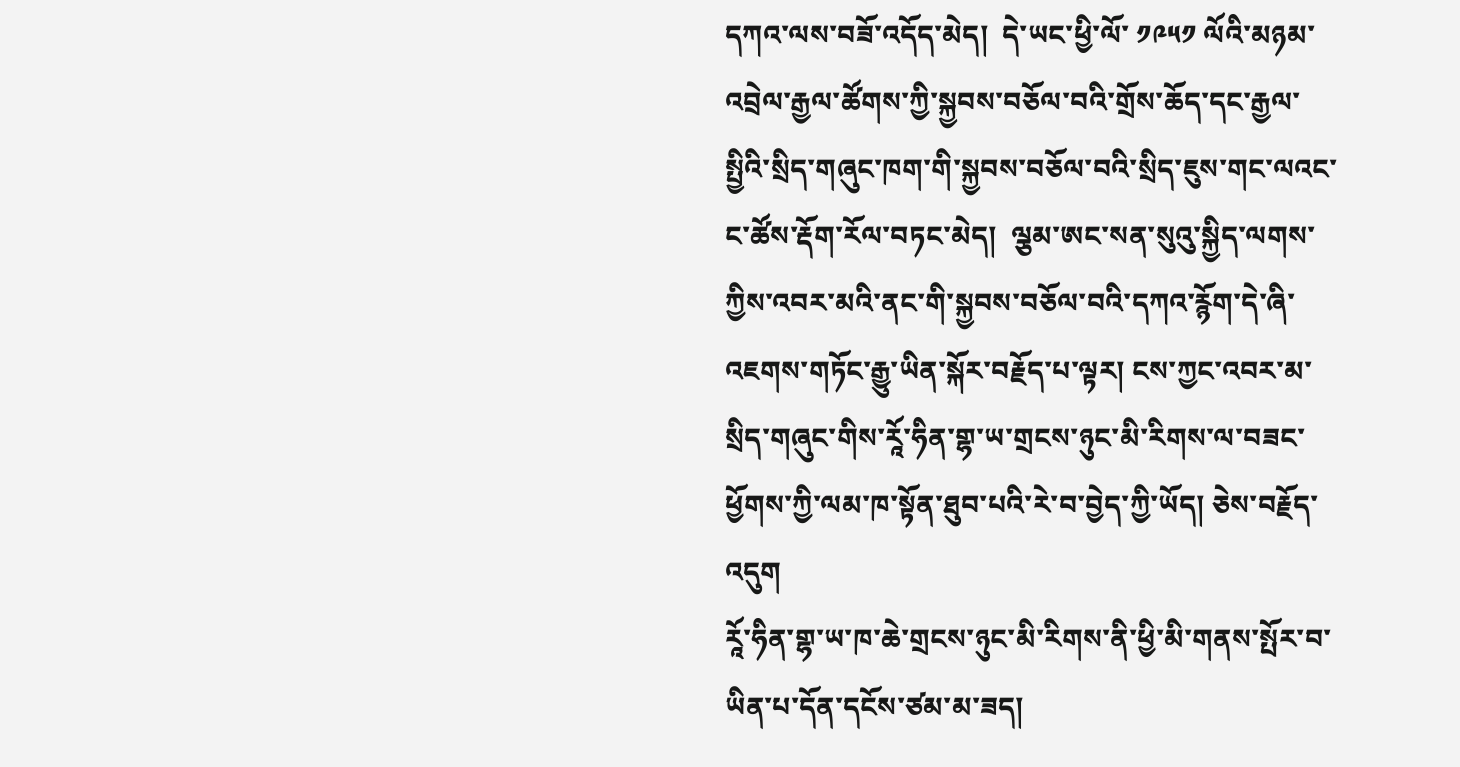དཀའ་ལས་བཟོ་འདོད་མེད།  དེ་ཡང་ཕྱི་ལོ་ ༡༩༥༡ ལོའི་མཉམ་འབྲེལ་རྒྱལ་ཚོགས་ཀྱི་སྐྱབས་བཅོལ་བའི་གྲོས་ཆོད་དང་རྒྱལ་སྤྱིའི་སྲིད་གཞུང་ཁག་གི་སྐྱབས་བཅོལ་བའི་སྲིད་ཇུས་གང་ལའང་ང་ཚོས་རྡོག་རོལ་བཏང་མེད།  ལྕམ་ཨང་སན་སུའུ་སྐྱིད་ལགས་ཀྱིས་འབར་མའི་ནང་གི་སྐྱབས་བཅོལ་བའི་དཀའ་རྙོག་དེ་ཞི་འཇགས་གཏོང་རྒྱུ་ཡིན་སྐོར་བརྗོད་པ་ལྟར། ངས་ཀྱང་འབར་མ་སྲིད་གཞུང་གིས་རཱོ་ཧིན་གྷ་ཡ་གྲངས་ཉུང་མི་རིགས་ལ་བཟང་ཕྱོགས་ཀྱི་ལམ་ཁ་སྟོན་ཐུབ་པའི་རེ་བ་བྱེད་ཀྱི་ཡོད། ཅེས་བརྗོད་འདུག
རཱོ་ཧིན་གྷ་ཡ་ཁ་ཆེ་གྲངས་ཉུང་མི་རིགས་ནི་ཕྱི་མི་གནས་སྤོར་བ་ཡིན་པ་དོན་དངོས་ཙམ་མ་ཟད།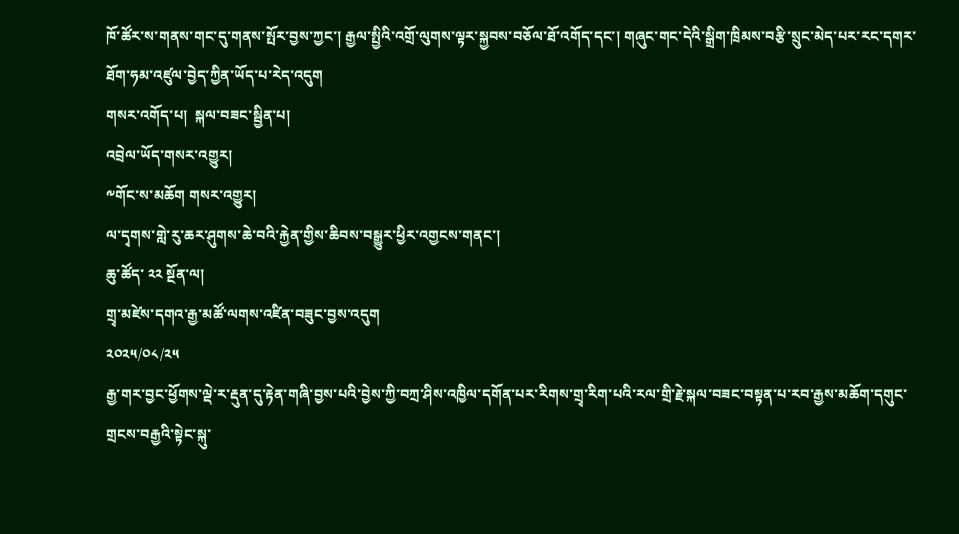ཁོ་ཚོར་ས་གནས་གང་དུ་གནས་སྤོར་བྱས་ཀྱང་། རྒྱལ་སྤྱིའི་འགྲོ་ལུགས་ལྟར་སྐྱབས་བཅོལ་ཐོ་འགོད་དང་། གཞུང་གང་དེའི་སྒྲིག་ཁྲིམས་བརྩི་སྲུང་མེད་པར་རང་དགར་ཐོག་ཧམ་འཛུལ་བྱེད་ཀྱིན་ཡོད་པ་རེད་འདུག
གསར་འགོད་པ།  སྐལ་བཟང་སྦྱིན་པ།
འབྲེལ་ཡོད་གསར་འགྱུར།
༸གོང་ས་མཆོག གསར་འགྱུར།
ལ་དྭགས་གླེ་རུ་ཆར་ཤུགས་ཆེ་བའི་རྐྱེན་གྱིས་ཆིབས་བསྒྱུར་ཕྱིར་འགྱངས་གནང་།
ཆུ་ཚོད་ ༢༢ སྔོན་ལ།
གྲྭ་མཛེས་དགའ་རྒྱ་མཚོ་ལགས་འཛིན་བཟུང་བྱས་འདུག
༢༠༢༥/༠༨/༢༥
རྒྱ་གར་བྱང་ཕྱོགས་ལྡེ་ར་རྡུན་དུ་རྟེན་གཞི་བྱས་པའི་བྱེས་ཀྱི་བཀྲ་ཤིས་འཁྱིལ་དགོན་པར་རིགས་གྲྭ་རིག་པའི་རལ་གྲི་རྗེ་སྐལ་བཟང་བསྟན་པ་རབ་རྒྱས་མཆོག་དགུང་གྲངས་བརྒྱའི་སྟེང་སྐུ་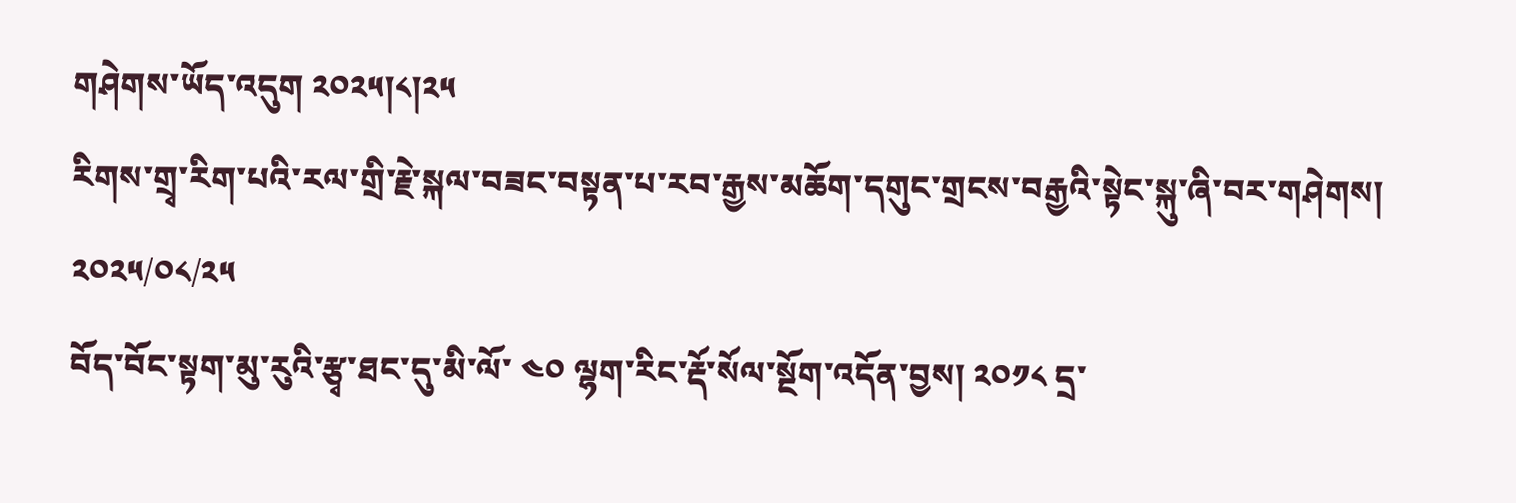གཤེགས་ཡོད་འདུག ༢༠༢༥།༨།༢༥
རིགས་གྲྭ་རིག་པའི་རལ་གྲི་རྗེ་སྐལ་བཟང་བསྟན་པ་རབ་རྒྱས་མཆོག་དགུང་གྲངས་བརྒྱའི་སྟེང་སྐུ་ཞི་བར་གཤེགས།
༢༠༢༥/༠༨/༢༥
བོད་བོང་སྟག་མུ་རུའི་རྩྭ་ཐང་དུ་མི་ལོ་ ༤༠ ལྷག་རིང་རྡོ་སོལ་སྔོག་འདོན་བྱས། ༢༠༡༨ དྲ་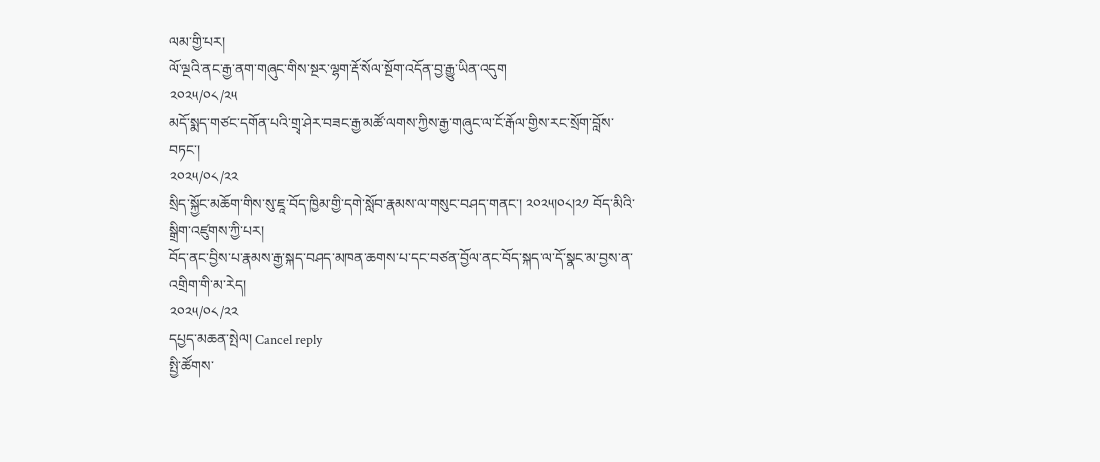ལམ་གྱི་པར།
ལོ་ལྔའི་ནང་རྒྱ་ནག་གཞུང་གིས་སྔར་ལྷག་རྡོ་སོལ་སྔོག་འདོན་བྱ་རྒྱུ་ཡིན་འདུག
༢༠༢༥/༠༨/༢༥
མདོ་སྨད་གཙང་དགོན་པའི་གྲྭ་ཤེར་བཟང་རྒྱ་མཚོ་ལགས་ཀྱིས་རྒྱ་གཞུང་ལ་ངོ་རྒོལ་གྱིས་རང་སྲོག་བློས་བཏང་།
༢༠༢༥/༠༨/༢༢
སྲིད་སྐྱོང་མཆོག་གིས་སུ་ཇཱ་བོད་ཁྱིམ་གྱི་དགེ་སློབ་རྣམས་ལ་གསུང་བཤད་གནང་། ༢༠༢༥།༠༨།༢༡ བོད་མིའི་སྒྲིག་འཛུགས་ཀྱི་པར།
བོད་ནང་བྱིས་པ་རྣམས་རྒྱ་སྐད་བཤད་མཁན་ཆགས་པ་དང་བཙན་བྱོལ་ནང་བོད་སྐད་ལ་དོ་སྣང་མ་བྱས་ན་འགྲིག་གི་མ་རེད།
༢༠༢༥/༠༨/༢༢
དཔྱད་མཆན་སྤེལ། Cancel reply
སྤྱི་ཚོགས་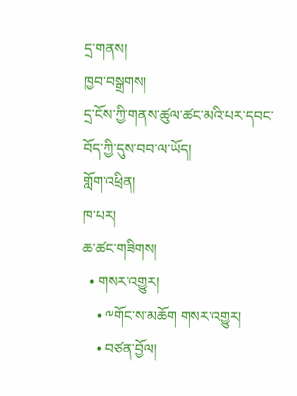དྲ་གནས།
ཁྱབ་བསྒྲགས།
དྲ་ངོས་ཀྱི་གནས་ཚུལ་ཚང་མའི་པར་དབང་བོད་ཀྱི་དུས་བབ་ལ་ཡོད།
གློག་འཕྲིན།
ཁ་པར།
ཆ་ཚང་གཟིགས།
  • གསར་འགྱུར།
    • ༸གོང་ས་མཆོག གསར་འགྱུར།
    • བཙན་བྱོལ།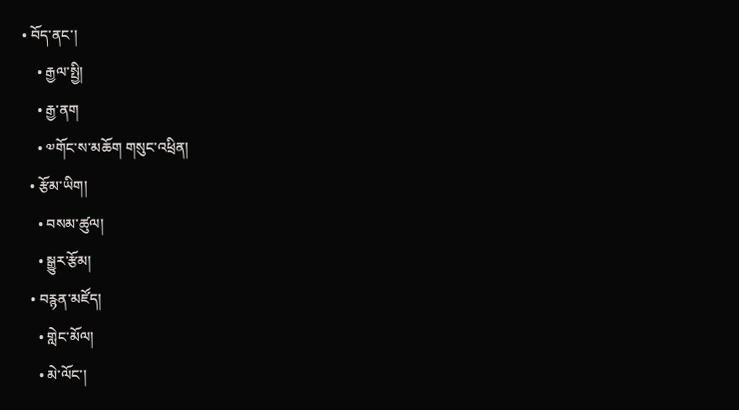• བོད་ནང་།
    • རྒྱལ་སྤྱི།
    • རྒྱ་ནག
    • ༧གོང་ས་མཆོག གསུང་འཕྲིན།
  • རྩོམ་ཡིག།
    • བསམ་ཚུལ།
    • སྒྱུར་རྩོམ།
  • བརྙན་མཛོད།
    • གླེང་མོལ།
    • མེ་ལོང་།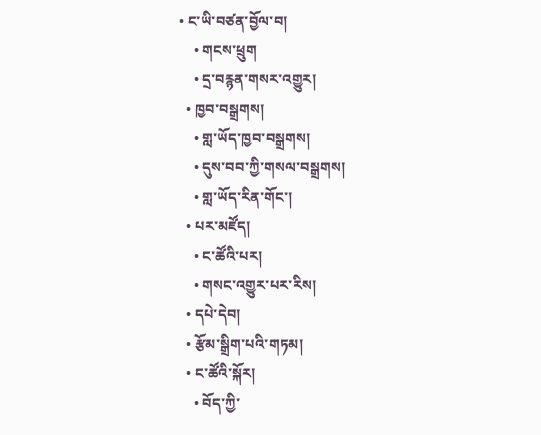• ང་ཡི་བཙན་བྱོལ་བ།
    • གངས་ཕྲུག
    • དྲ་བརྙན་གསར་འགྱུར།
  • ཁྱབ་བསྒྲགས།
    • གླ་ཡོད་ཁྱབ་བསྒྲགས།
    • དུས་བབ་ཀྱི་གསལ་བསྒྲགས།
    • གླ་ཡོད་རིན་གོང་།
  • པར་མཛོད།
    • ང་ཚོའི་པར།
    • གསང་འགྱུར་པར་རིས།
  • དཔེ་དེབ།
  • རྩོམ་སྒྲིག་པའི་གཏམ།
  • ང་ཚོའི་སྐོར།
    • བོད་ཀྱི་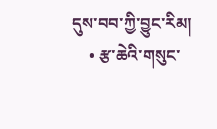དུས་བབ་ཀྱི་བྱུང་རིམ།
    • རྩ་ཆེའི་གསུང་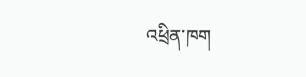འཕྲིན་ཁག